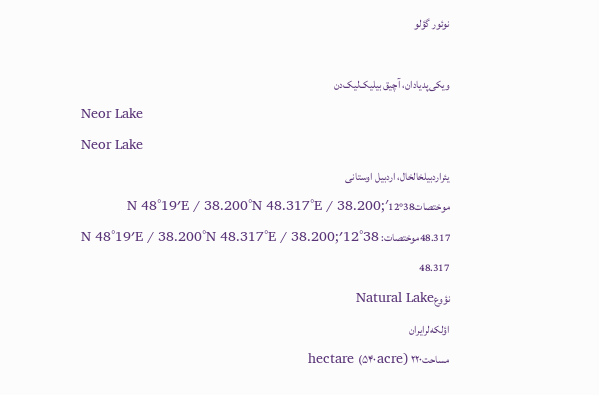نوئور گؤلو

ویکی‌پدیادان، آچیق بیلیک‌لیک‌دن
Neor Lake
Neor Lake
یئراردبیلخالخال، اردبیل اوستانی
موختصات38°12′N 48°19′E / 38.200°N 48.317°E / 38.200; 48.317موختصات: 38°12′N 48°19′E / 38.200°N 48.317°E / 38.200; 48.317
نؤوعNatural Lake
اؤلکه‌لرایران
مساحت۲۲۰ hectare (۵۴۰ acre)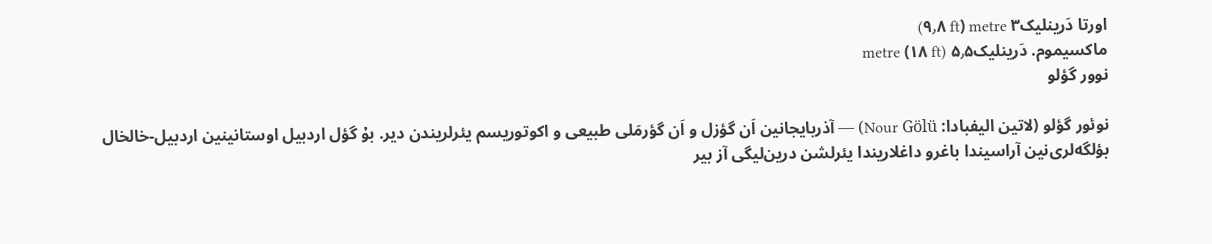اورتا دَرینلیک۳ metre (۹٫۸ ft)
ماکسیموم. دَرینلیک۵٫۵ metre (۱۸ ft)
نوور گؤلو

نوئور گؤلو (لاتین الیفبادا: Nour Gölü) — آذربایجانین اَن گؤزل و اَن گؤرمَلی طبیعی و اکوتوریسم یئرلریندن دیر. بۇ گؤل اردبیل اوستانینین اردبیل-خالخال بؤلگه‌لری‌نین آراسیندا باغرو داغلاریندا یئرلشن درین‌لیگی آز بیر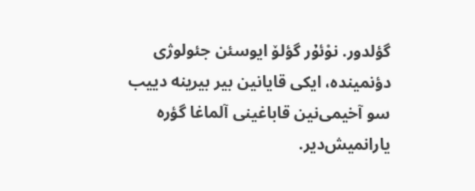گؤلدور. نوْئۇر گؤلۆ ایوسئن جئولوژی دؤنمینده، ایکی قایانین بیر بیرینه دییب سو آخیمی‌نین قاباغینی آلماغا گؤره یارانمیش‌دیر.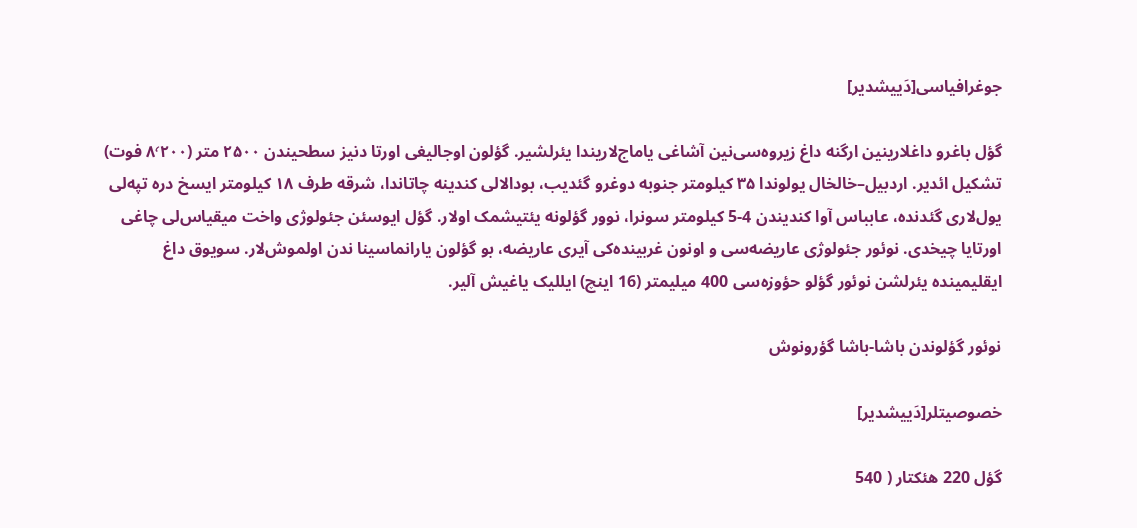جوغرافیاسی[دَییشدیر]

گؤل باغرو داغلارینین ارگنه داغ زیروه‌سی‌نین آشاغی یاماج‌لاریندا یئرلشیر. گؤلون اوجالیغی اورتا دنیز سطحیندن ۲۵۰۰ متر (۸٬۲۰۰ فوت) تشکیل ائدیر. اردبیل–خالخال یولوندا ۳۵ کیلومتر جنوبه دوغرو گئدیب، بودالالی کندینه چاتاندا، شرقه طرف ۱۸ کیلومتر ایسخ دره تپه‌لی یول‌لاری گئدنده، عابباس آوا کندیندن 4-5 کیلومتر سونرا، نوور گؤلونه یئتیشمک اولار. گؤل ایوسئن جئولوژی واخت میقیاس‌لی چاغی اورتایا چیخدی. نوئور جئولوژی عاریضه‌سی و اونون غربینده‌کی آیری عاریضه، بو گؤلون یارانماسینا ندن اولموش‌لار. سویوق داغ ایقلیمینده یئرلشن نوئور گؤلو حؤوزه‌سی 400 میلیمتر (16 اینچ) ایللیک یاغیش آلیر.

نوئور گؤلوندن باشا-باشا گؤرونوش

خصوصیتلر[دَییشدیر]

گؤل 220 هئکتار ( 540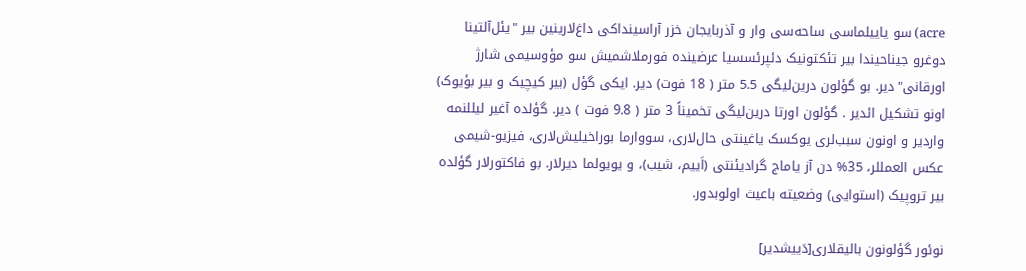acre) سو یاییلماسی ساحه‌سی وار و آذربایجان خزر آراسینداکی داغ‌لارینین بیر "یئل‌آلتینا دوغرو جیناحیندا بیر تئکتونیک دئپرئسسیا عرضینده فورملاشمیش سو مؤوسیمی شارژ اورقانی"دیر. بو گؤلون درین‌لیگی 5.5 متر ( 18 فوت) دیر. ایکی گؤل (بیر کیچیک و بیر بؤیوک) اونو تشکیل ائدیر . گؤلون اورتا درین‌لیگی تخمیناً 3 متر ( 9.8 فوت ) دیر. گؤلده آغیر لیللنمه واردیر و اونون سبب‌لری یوکسک یاغینتی حال‌لاری، سووارما بوراخیلیش‌لاری، فیزیو-شیمی عکس العمللر، 35% دن آز یاماج گرادیئنتی (اَییم، شیب)، و یویولما دیرلار. بو فاکتورلار گؤلده بیر تروپیک (استوایی) وضعیته باعیث اولوبدور.

نوئور گؤلونون بالیقلاری[دَییشدیر]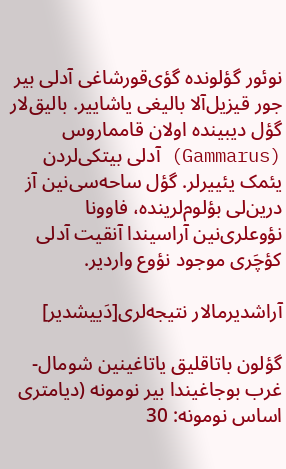نوئور گؤلونده گؤی‌قورشاغی آدلی بیر جور قیزیل‌آلا بالیغی یاشاییر. بالیق‌لار گؤل دیبینده اولان قامماروس (Gammarus) آدلی بیتکی‌لردن یئمک یئییرلر. گؤل ساحه‌سی‌نین آز درین‌لی بؤلوم‌لرینده، فاوونا نؤوعلری‌نین آراسیندا آنقیت آدلی کؤچَری موجود نؤوع واردیر.

آراشدیرمالار نتیجه‌لری[دَییشدیر]

گؤلون باتاقلیق یاتاغینین شومال-غرب بوجاغیندا بیر نومونه (دیامتری اساس نومونه: 30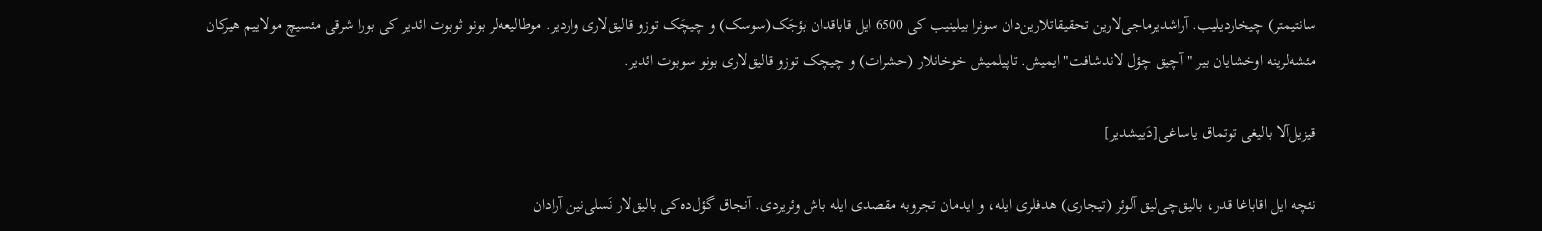سانتیمتر) چیخاردیلیب. آراشدیرماجی‌لارین تحقیقاتلارین‌دان سونرا بیلینیب کی 6500 ایل قاباقدان بؤجَک(سوسک) و چیچَک توزو قالیق‌لاری واردیر. موطالیعه‌لر بونو ثوبوت ائدیر کی بورا شرقی مئسیچ مولاییم هیرکان مئشه‌لرینه اوخشایان بیر "آچیق چؤل لاندشافت"ایمیش. تاپیلمیش خوخانلار (حشرات) و چیچک توزو قالیق‌لاری بونو سوبوت ائدیر.

قیزیل‌آلا بالیغی توتماق یاساغی[دَییشدیر]

نئچه ایل اقاباغا قدر، بالیق‌چی‌لیق آلوئر (تیجاری) هدفلری ایله، و ایدمان تجروبه مقصدی ایله باش وئریردی. آنجاق گؤل‌ده‌کی بالیق‌لار نَسلی‌نین آرادان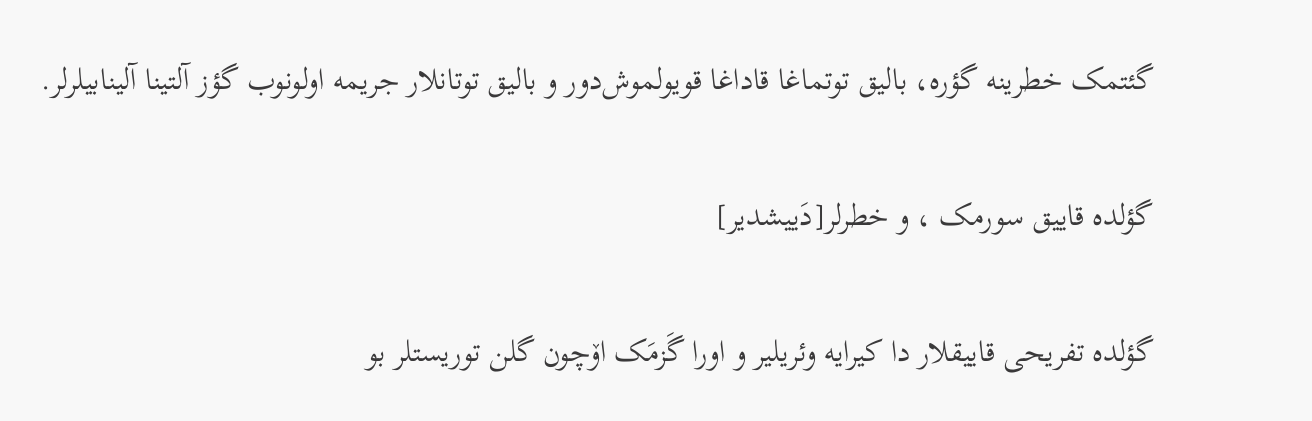گئتمک خطرینه گؤره، بالیق توتماغا قاداغا قویولموش‌دور و بالیق توتانلار جریمه اولونوب گؤز آلتینا آلینابیلرلر.

گؤلده قاییق سورمک ، و خطرلر[دَییشدیر]

گؤلده تفریحی قاییقلار دا کیرایه وئریلیر و اورا گَزمَک اۆچون گلن توریستلر بو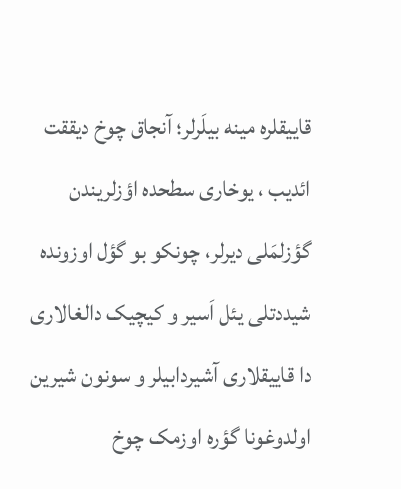قاییقلره مینه بیلَرلر؛ آنجاق چوخ دیققت ائدیب ، یوخاری سطحده اؤزلریندن گؤزلمَلی دیرلر، چونکو بو گؤل اوزونده شیددتلی یئل اَسیر و کیچیک دالغالاری دا قاییقلاری آشیردابیلر و سونون شیرین اولدوغونا گؤره اوزمک چوخ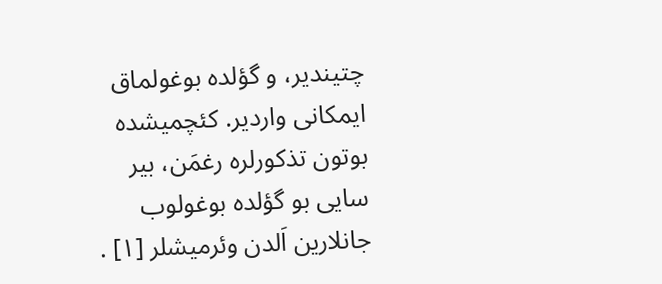چتیندیر، و گؤلده بوغولماق ایمکانی واردیر. کئچمیشده بوتون تذکورلره رغمَن، بیر سایی بو گؤلده بوغولوب جانلارین اَلدن وئرمیشلر [۱] .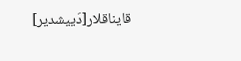قایناقلار[دَییشدیر]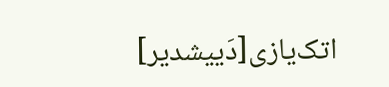اتک‌یازی[دَییشدیر]